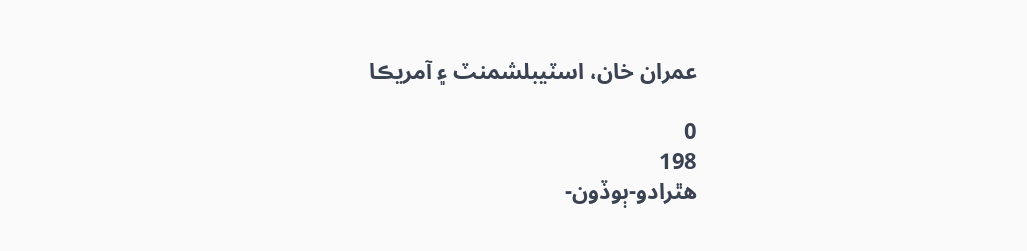عمران خان، اسٽيبلشمنٽ ۽ آمريڪا

0
198
هٿرادو-ٻوڏون-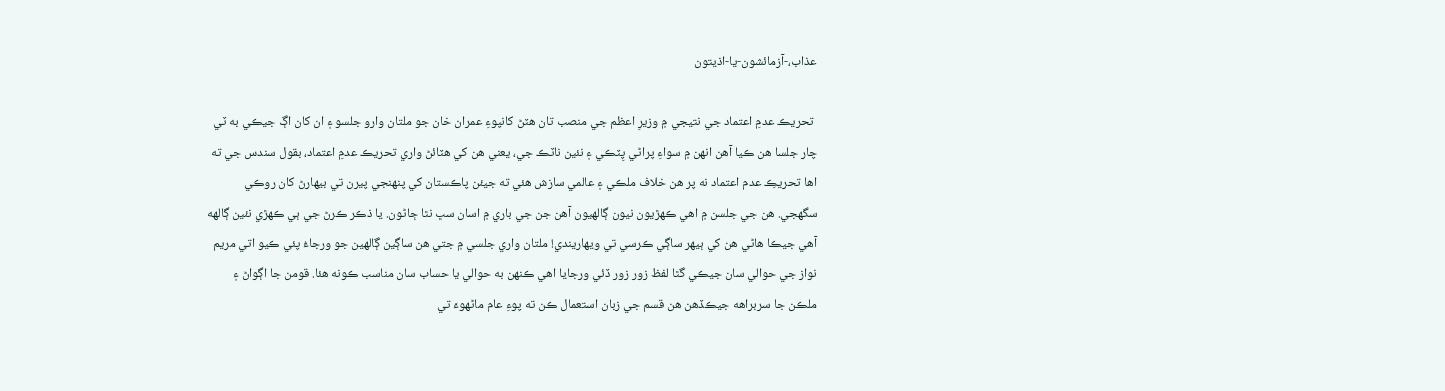عذاب،-آزمائشون-يا-اذيتون

 تحريڪ عدمِ اعتماد جي نتيجي ۾ وزيرِ اعظم جي منصب تان هٽڻ کانپوءِ عمران خان جو ملتان وارو جلسو ۽ ان کان اڳ جيڪي به ٽي چار جلسا هن ڪيا آهن انهن ۾ سواءِ پراڻي پِٽڪي ۽ نئين ناٽڪ جي، يعني هن کي هٽائڻ واري تحريڪ عدمِ اعتماد، بقول سندس جي ته اها تحريڪِ عدم اعتماد نه پر هن خلاف ملڪي ۽ عالمي سازش هئي ته جيئن پاڪستان کي پنهنجي پيرن تي بيهارڻ کان روڪي سگهجي. هن جي جلسن ۾ اهي ڪهڙيون نيون ڳالهيون آهن جن جي باري ۾ اسان سڀ نٿا ڄاڻون. يا ذڪر ڪرڻ جي ٻي ڪهڙي نئين ڳالهه آهي جيڪا هاڻي هن کي ٻيهر ساڳي ڪرسي تي ويهاريندي! ملتان واري جلسي ۾ جتي هن ساڳين ڳالهين جو ورجاءُ پئي ڪيو اتي مريم نواز جي حوالي سان جيڪي گٿا لفظ زور زور ڏئي ورجايا اهي ڪنهن به حوالي يا حساب سان مناسب ڪونه هئا. قومن جا اڳواڻ ۽ ملڪن جا سربراهه جيڪڏهن هن قسم جي زبان استعمال ڪن ته پوءِ عام ماڻهوءَ تي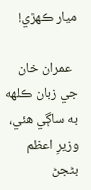ميار ڪهڙي!

  عمران خان جي زبان ڪلهه به ساڳي هئي، وزيرِ اعظم بڻجڻ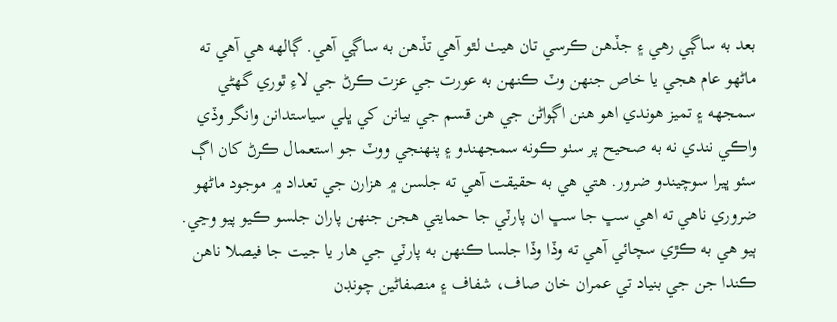بعد به ساڳي رهي ۽ جڏهن ڪرسي تان هيٺ لٿو آهي تڏهن به ساڳي آهي. ڳالهه هي آهي ته ماڻهو عام هجي يا خاص جنهن وٽ ڪنهن به عورت جي عزت ڪرڻ جي لاءِ ٿوري گهڻي سمجهه ۽ تميز هوندي اهو هنن اڳواڻن جي هن قسم جي بيانن کي ڀلي سياستدانن وانگر وڏي واڪي نندي نه به صحيح پر سٺو ڪونه سمجهندو ۽ پنهنجي ووٽ جو استعمال ڪرڻ کان اڳ سئو ڀيرا سوچيندو ضرور. هتي هي به حقيقت آهي ته جلسن ۾ هزارن جي تعداد ۾ موجود ماڻهو ضروري ناهي ته اهي سڀ جا سڀ ان پارٽي جا حمايتي هجن جنهن پاران جلسو ڪيو پيو وڃي. ٻيو هي به ڪڙي سچائي آهي ته وڏا وڏا جلسا ڪنهن به پارٽي جي هار يا جيت جا فيصلا ناهن ڪندا جن جي بنياد تي عمران خان صاف، شفاف ۽ منصفاڻين چونڊن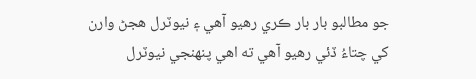جو مطالبو بار بار ڪري رهيو آهي ۽ نيوٽرل هجڻ وارن کي چتاءُ ڏئي رهيو آهي ته اهي پنهنجي نيوٽرل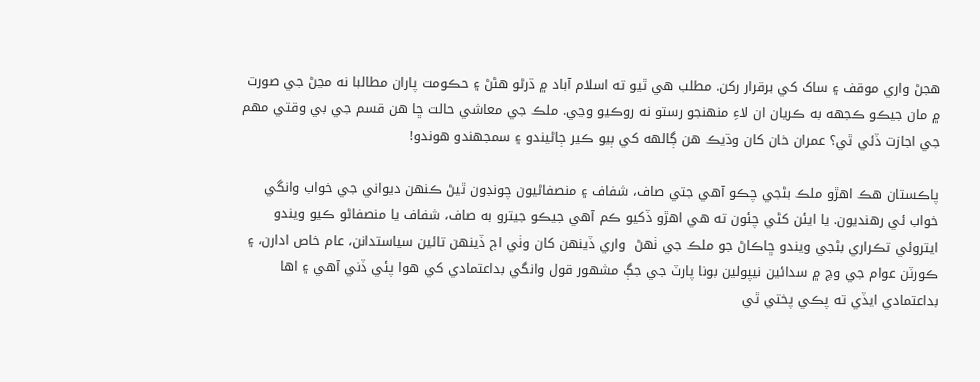هجڻ واري موقف ۽ ساک کي برقرار رکن. مطلب هي ٿيو ته اسلام آباد ۾ ڌرڻو هڻڻ ۽ حڪومت پاران مطالبا نه مڃڻ جي صورت ۾ مان جيڪو ڪجهه به ڪريان ان لاءِ منهنجو رستو نه روڪيو وڃي. ملڪ جي معاشي حالت ڇا هن قسم جي بي وقتي مهم جي اجازت ڏئي ٿي؟ عمران خان کان وڌيڪ هن ڳالهه کي ٻيو ڪير ڄاڻيندو ۽ سمجهندو هوندو!

پاڪستان هڪ اهڙو ملڪ بڻجي چڪو آهي جتي صاف، شفاف ۽ منصفاڻيون چونڊون ٿيڻ ڪنهن ديواني جي خواب وانگي خواب ئي رهنديون. يا ايئن کڻي چئون ته هي اهڙو ڏکيو ڪم آهي جيڪو جيترو به صاف، شفاف يا منصفاڻو ڪيو ويندو ايتروئي تڪراري بڻجي ويندو ڇاڪاڻ جو ملڪ جي ٺهڻ  واري ڏينهن کان وٺي اڄ ڏينهن تائين سياستدانن، عام خاص ادارن، ۽ ڪورٽن عوام جي وچ ۾ سدائين نيپولين بونا پارٽ جي جڳ مشهور قول وانگي بداعتمادي کي هوا پئي ڏني آهي ۽ اها بداعتمادي ايڏي ته پڪي پختي ٿي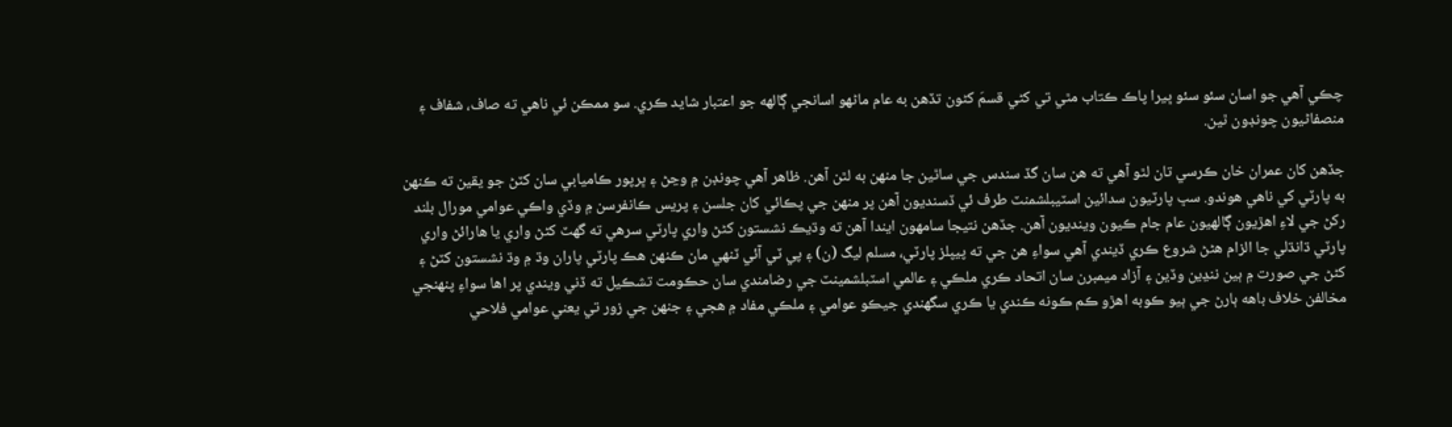چڪي آهي جو اسان سئو سئو ڀيرا پاڪ ڪتاب مٿي تي کڻي قسمَ کڻون تڏهن به عام ماڻهو اسانجي ڳالهه جو اعتبار شايد ڪري. سو ممڪن ئي ناهي ته صاف، شفاف ۽ منصفاڻيون چونڊون ٿين.

جڏهن کان عمران خان ڪرسي تان لٿو آهي ته هن سان گڏ سندس جي ساٿين جا منهن به لٿن آهن. ظاهر آهي چونڊن ۾ وڃڻ ۽ ڀرپور ڪاميابي سان کٽڻ جو يقين ته ڪنهن به پارٽي کي ناهي هوندو. سڀ پارٽيون سدائين اسٽيبلشمنٽ طرف ئي ڏسنديون آهن پر منهن جي پڪائي کان جلسن ۽ پريس ڪانفرسن ۾ وڏي واڪي عوامي مورال بلند رکڻ جي لاءِ اهڙيون ڳالهيون عام جام ڪيون وينديون آهن. جڏهن نتيجا سامهون ايندا آهن ته وڌيڪ نشستون کڻڻ واري پارٽي سرهي ته گهٽ کڻڻ واري يا هارائڻ واري پارٽي ڌانڌلي جا الزام هڻڻ شروع ڪري ڏيندي آهي سواءِ هن جي ته پيپلز پارٽي، مسلم ليگ (ن) ۽ پي ٽي آئي ٽنهي مان ڪنهن هڪ پارٽي پاران وڌ ۾ وڌ نشستون کٽڻ ۽ کڻڻ جي صورت ۾ ٻين ننڍين وڏين ۽ آزاد ميمبرن سان اتحاد ڪري ملڪي ۽ عالمي اسٽبلشمينٽ جي رضامندي سان حڪومت تشڪيل ته ڏني ويندي پر اها سواءِ پنهنجي مخالفن خلاف باهه ٻارڻ جي ٻيو ڪوبه اهڙو ڪم ڪونه ڪندي يا ڪري سگهندي جيڪو عوامي ۽ ملڪي مفاد ۾ هجي ۽ جنهن جي زور تي يعني عوامي فلاحي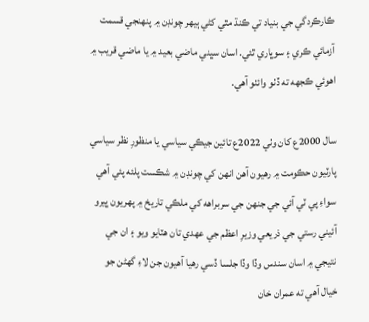ڪارڪردگي جي بنياد تي ڪنڌ مٿي کڻي ٻيهر چونڊن ۾ پنهنجي قسمت آزمائي ڪري ۽ سوڀاري ٿئي. اسان سڀني ماضي بعيد ۾ يا ماضي قريب ۾ اهوئي ڪجهه ته ڏٺو وائٺو آهي.

سال 2000ع کان وٺي 2022ع تائين جيڪي سياسي يا منظورِ نظر سياسي پارٽيون حڪومت ۾ رهيون آهن انهن کي چونڊن ۾ شڪست پلئه پئي آهي سواءِ پي ٽي آئي جي جنهن جي سربراهه کي ملڪي تاريخ ۾ پهريون ڀيرو آئيني رستي جي ذريعي وزيرِ اعظم جي عهدي تان هٽايو ويو ۽ ان جي نتيجي ۾ اسان سندس وڏا وڏا جلسا ڏسي رهيا آهيون جن لاءِ گهڻن جو خيال آهي ته عمران خان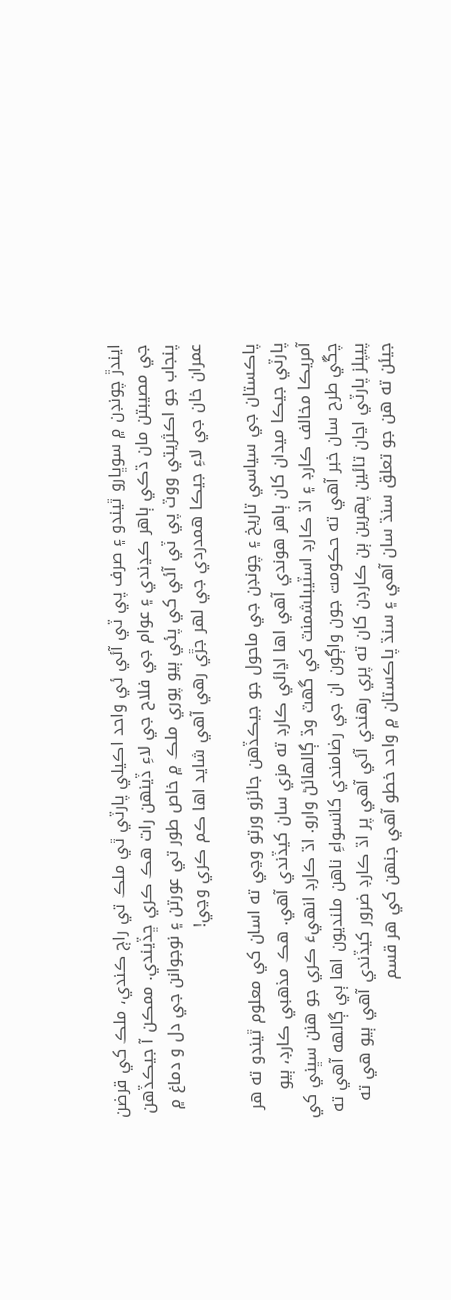ايندڙ چونڊن ۾ سوڀارو ٿيندو ۽ صرف پي ٽي آئي ئي واحد اڪيلي پارٽي ٿي ملڪ تي راڄ ڪندي، ملڪ کي قرضن جي مصيبتن مان ڌڪي ٻاهر ڪڍندي ۽ عوام جي فلاح جي لاءِ ڏينهن رات هڪ ڪري ڇڏيندي. ممڪن آ جيڪڏهن پنجاب جو اڪثريتي ووٽ پي ٽي آئي کي پئي ٻيو پوري ملڪ ۾ خاص طور تي عورتن ۽ نوجوانن جي دل و دماغ ۾ عمران خان جي لاءِ جيڪا همدردي جي لهر جڙي رهي آهي شايد اها ڪم ڪري وڃي!

پاڪستان جي سياسي تاريخ ۽ چونڊن جي ماحول جو جيڪڏهن جائزو ورتو وڃي ته اسان کي معلوم ٿيندو ته هر پارٽي جيڪا ميدان کان ٻاهر هوندي آهي اها اڍائي ڪارڊ ته مزي سان کيڏندي آهي. هڪ مذهبي ڪارڊ، ٻيو آمريڪا مخالف ڪارڊ ۽ اڌ ڪارڊ اسٽيبلشمنٽ کي گهٽ وڌ ڳالهائڻ وارو. اڌ ڪارڊ انهيءَ ڪري جو هنن سڀني کي چڱي طرح سان خبر آهي ته حڪومت جون واڳون ان جي رضامندي کانسواءِ ناهن ملنديون اها ٻي ڳالهه آهي ته پيپلز پارٽي اڃان تائين پهرين ٻن ڪارڊن کان ته پري رهندي آئي آهي پر اڌ ڪارڊ ضرور کيڏندي آهي ٻيو هي ته جيئن ته هن جو تعلق سنڌ سان آهي ۽ سنڌ پاڪستان ۾ واحد خطو آهي جنهن کي هر قسم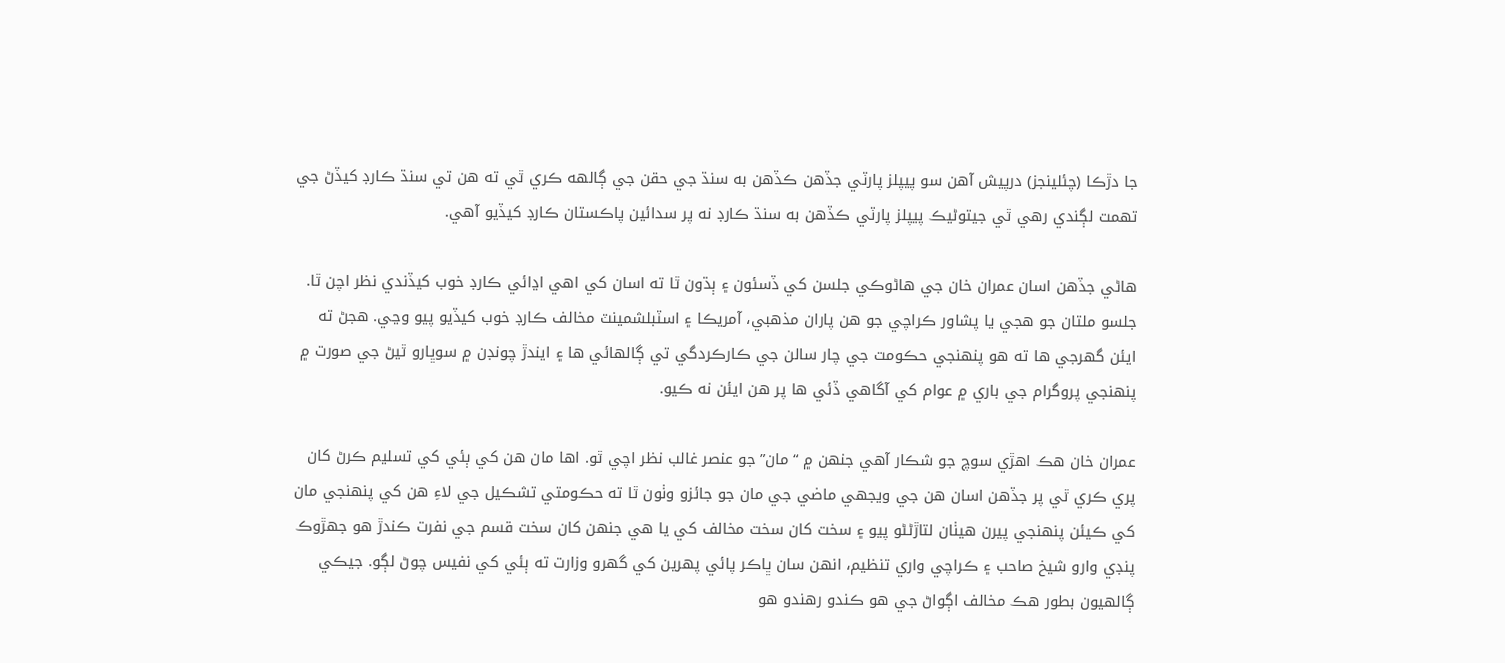جا دڙڪا (چئلينجز) درپيش آهن سو پيپلز پارٽي جڏهن ڪڏهن به سنڌ جي حقن جي ڳالهه ڪري ٿي ته هن تي سنڌ ڪارڊ کيڏڻ جي تهمت لڳندي رهي ٿي جيتوڻيڪ پيپلز پارٽي ڪڏهن به سنڌ ڪارڊ نه پر سدائين پاڪستان ڪارڊ کيڏيو آهي.

هاڻي جڏهن اسان عمران خان جي هاڻوڪي جلسن کي ڏسئون ۽ ٻڌون ٿا ته اسان کي اهي اڍائي ڪارڊ خوب کيڏندي نظر اچن ٿا. جلسو ملتان جو هجي يا پشاور ڪراچي جو هن پاران مذهبي، آمريڪا ۽ اسٽبلشمينٽ مخالف ڪارڊ خوب کيڏيو پيو وڃي. هجڻ ته ايئن گهرجي ها ته هو پنهنجي حڪومت جي چار سالن جي ڪارڪردگي تي ڳالهائي ها ۽ ايندڙ چونڊن ۾ سوڀارو ٿيڻ جي صورت ۾ پنهنجي پروگرام جي باري ۾ عوام کي آگاهي ڏئي ها پر هن ايئن نه ڪيو.

عمران خان هڪ اهڙي سوچ جو شڪار آهي جنهن ۾ “مان” جو عنصر غالب نظر اچي ٿو. اها مان هن کي ٻئي کي تسليم ڪرڻ کان پري ڪري ٿي پر جڏهن اسان هن جي ويجهي ماضي جي مان جو جائزو وٺون ٿا ته حڪومتي تشڪيل جي لاءِ هن کي پنهنجي مان کي ڪيئن پنهنجي پيرن هيٺان لتاڙڻڻو پيو ۽ سخت کان سخت مخالف کي يا هي جنهن کان سخت قسم جي نفرت ڪندڙ هو جهڙوڪ پنڊي وارو شيخ صاحب ۽ ڪراچي واري تنظيم، انهن سان ڀاڪر پائي پهرين کي گهرو وزارت ته ٻئي کي نفيس چوڻ لڳو. جيڪي ڳالهيون بطور هڪ مخالف اڳواڻ جي هو ڪندو رهندو هو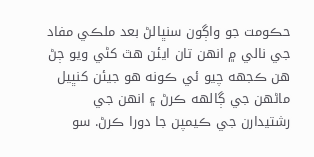حڪومت جو واڳون سنڀالڻ بعد ملڪي مفاد جي نالي ۾ انهن تان ايئن هٿ کڻي ويو ڄڻ هن ڪجهه چيو ئي ڪونه هو جيئن کنڀيل ماڻهن جي ڳالهه ڪرڻ ۽ انهن جي رشتيدارن جي ڪيمپن جا دورا ڪرڻ. سو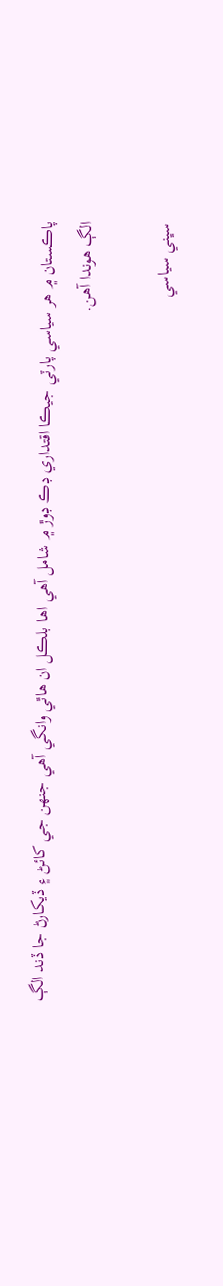پاڪستان ۾ هر سياسي پارٽي جيڪا اقتداري ڊڪ ڊوڙ ۾ شامل آهي اها بلڪل ان هاٿي وانگي آهي جنهن جي کائڻ ۽ ڏيکارڻ جا ڏند الڳ الڳ هوندا آهن.

سڀني سياسي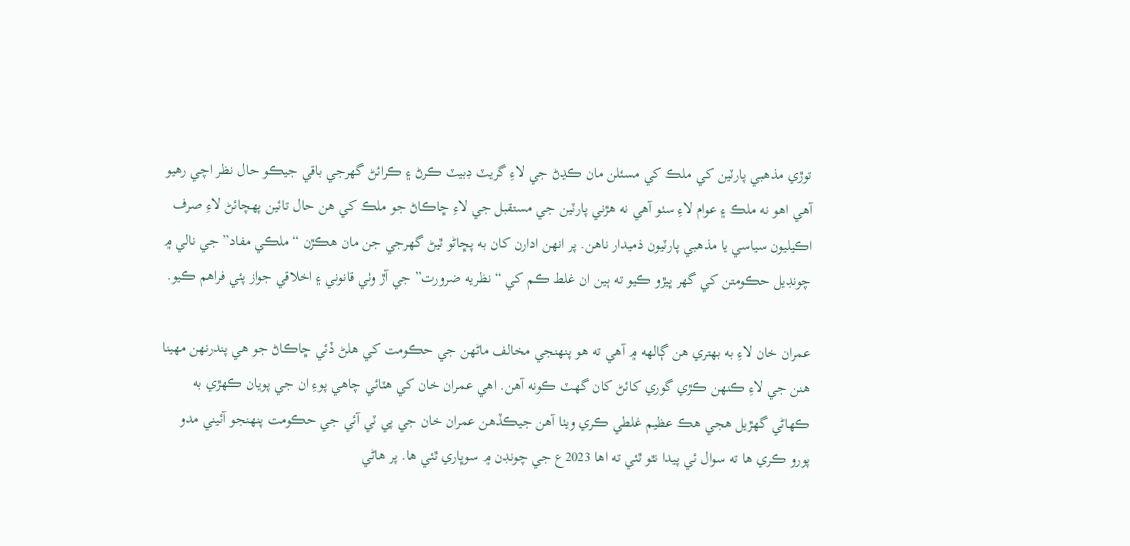توڙي مذهبي پارٽين کي ملڪ کي مسئلن مان ڪڍڻ جي لاءِ گريٽ ڊبيٽ ڪرڻ ۽ ڪرائڻ گهرجي باقي جيڪو حال نظر اچي رهيو آهي اهو نه ملڪ ۽ عوام لاءِ سٺو آهي نه هڙني پارٽين جي مستقبل جي لاءِ ڇاڪاڻ جو ملڪ کي هن حال تائين پهچائڻ لاءِ صرف اڪيليون سياسي يا مذهبي پارٽيون ذميدار ناهن. پر انهن ادارن کان به پڇاڻو ٿيڻ گهرجي جن مان هڪڙن “ملڪي مفاد” جي نالي ۾ چونڊيل حڪومتن کي گهر ڀيڙو ڪيو ته ٻين ان غلط ڪم کي “نظريه ضرورت” جي آڙ وٺي قانوني ۽ اخلاقي جواز پئي فراهم ڪيو.

عمران خان لاءِ به بهتري هن ڳالهه ۾ آهي ته هو پنهنجي مخالف ماڻهن جي حڪومت کي هلڻ ڏئي ڇاڪاڻ جو هي پندرنهن مهينا هنن جي لاءِ ڪنهن ڪڙي گوري کائڻ کان گهٽ ڪونه آهن. اهي عمران خان کي هٽائي چاهي پوءِ ان جي پويان ڪهڙي به ڪهاڻي گهڙيل هجي هڪ عظيم غلطي ڪري ويٺا آهن جيڪڏهن عمران خان جي پي ٽي آئي جي حڪومت پنهنجو آئيني مدو پورو ڪري ها ته سوال ئي پيدا نٿو ٿئي ته اها 2023ع جي چونڊن ۾ سوڀاري ٿئي ها. پر هاڻي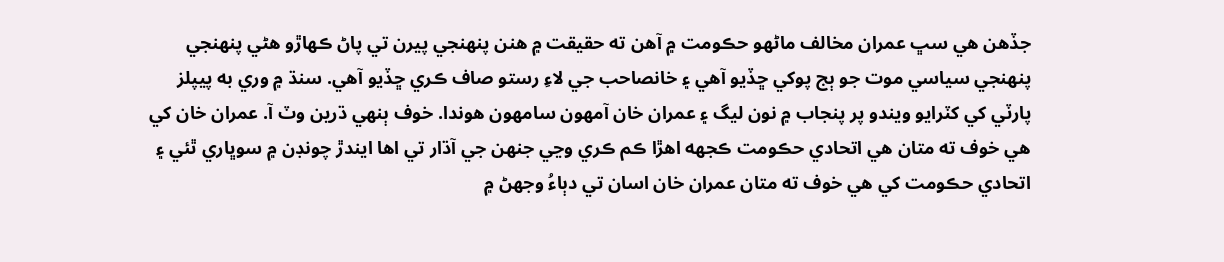جڏهن هي سڀ عمران مخالف ماڻهو حڪومت ۾ آهن ته حقيقت ۾ هنن پنهنجي پيرن تي پاڻ ڪهاڙو هڻي پنهنجي پنهنجي سياسي موت جو ٻج پوکي ڇڏيو آهي ۽ خانصاحب جي لاءِ رستو صاف ڪري ڇڏيو آهي. سنڌ ۾ وري به پيپلز پارٽي کي کٽرايو ويندو پر پنجاب ۾ نون ليگ ۽ عمران خان آمهون سامهون هوندا. خوف ٻنهي ڌرين وٽ آ. عمران خان کي هي خوف ته متان هي اتحادي حڪومت ڪجهه اهڙا ڪم ڪري وڃي جنهن جي آڌار تي اها ايندڙ چونڊن ۾ سوڀاري ٿئي ۽ اتحادي حڪومت کي هي خوف ته متان عمران خان اسان تي دٻاءُ وجهڻ ۾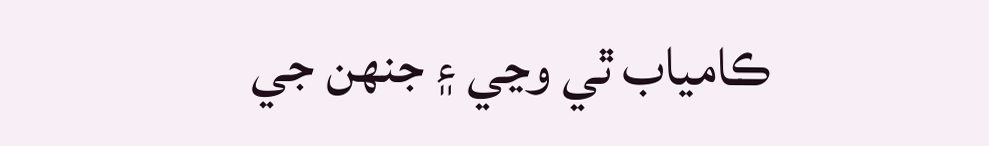ڪامياب ٿي وڃي ۽ جنهن جي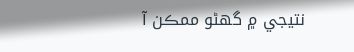نتيجي ۾ گهڻو ممڪن آ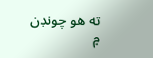ته هو چونڊن ۾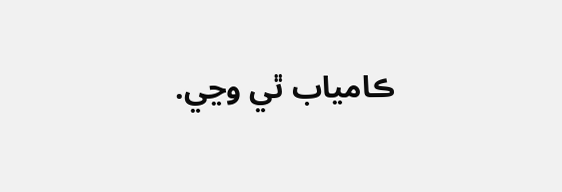ڪامياب ٿي وڃي.